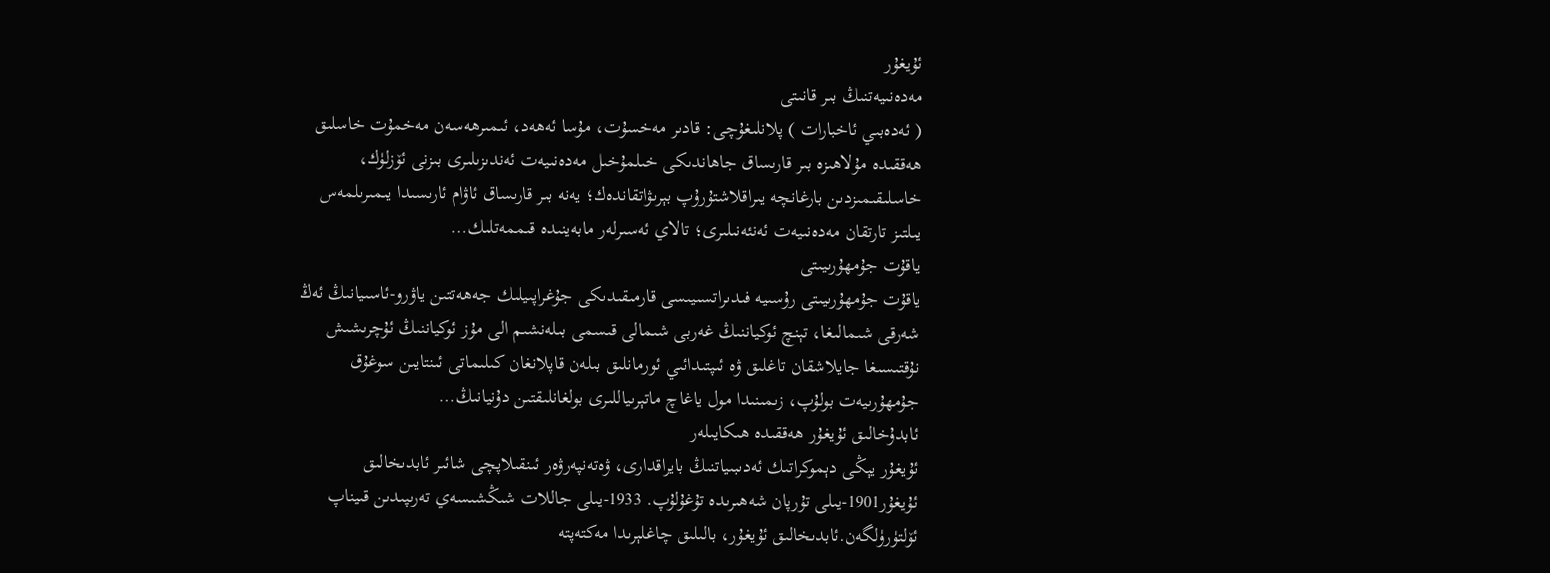ئۇيغۇر
مەدەنىيەتنىڭ بىر قانىتى
( ئەدەبىي ئاخبارات ) پلانلىغۇچى: قادىر مەخسۇت، مۇسا ئەھەد، ئىمىرھەسەن مەخمۇت خاسلىق ھەققىدە مۇلاھىزە بىر قارىساق جاھاندىكى خىلمۇخىل مەدەنىيەت ئەندىزىلىرى بىزنى ئۆزلۈك، خاسلىقىمىزدىن بارغانچە يىراقلاشتۇرۇپ بېرىۋاتقاندەك؛ يەنە بىر قارىساق ئاۋام ئارىسىدا يىمىرىلمەس يىلتىز تارتقان مەدەنىيەت ئەنئەنىلىرى؛ تالاي ئەسىرلەر مابەينىدە قىممەتلىك…
ياقۇت جۇمھۇرىيىتى
ياقۇت جۇمھۇرىيىتى رۇسىيە فىدىراتسىيىسى قارمىقىدىكى جۇغراپىيلىك جەھەتتىن ياۋرو-ئاسىيانىڭ ئەڭ شەرقى شىمالىغا، تېنچ ئوكياننىڭ غەربى شىمالى قىسمى بىلەنشىم الى مۇز ئوكياننىڭ ئۇچرىشىش نۇقتىسىغا جايلاشقان تاغلىق ۋە ئىپتىدائىي ئورمانلىق بىلەن قاپلانغان كىلىماتى ئىنتايىن سوغۇق جۇمھۇرىيەت بولۇپ، زىمىنىدا مول ياغاچ ماتېرىياللىرى بولغانلىقتىن دۇنيانىڭ…
ئابدۇخالىق ئۇيغۇر ھەققىدە ھىكايىلەر
ئۇيغۇر يېڭى دېموكراتىك ئەدىبىياتنىڭ بايراقدارى، ۋەتەنپەرۋەر ئىنقىلاپچى شائىر ئابدىخالىق ئۇيغۇر1901-يىلى تۇرپان شەھىرىدە تۇغۇلۇپ. 1933-يىلى جاللات شىڭشىسەي تەرىپىدىن قىيناپ ئۆلتۈرۈلگەن.ئابدىخالىق ئۇيغۇر، بالىلىق چاغلېرىدا مەكتەپتە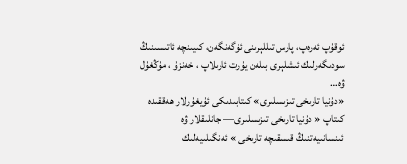ئوقۇپ ئەرەپ، پارس تىللېرىنى ئۈگەنگەن، كىيىنچە ئاتىسىنىڭ سودىگەرلىك ئىشلېرى بىلەن يۇرت ئارىلاپ ، خەنزۇ ، مۇڭغۇل ۋە…
«دۇنيا تارىخى تىزىسلىرى» كىتابىدىكى ئۇيغۇرلار ھەققىدە
كىتاپ « دۇنيا تارىخى تىزىسلىرى— جانلىقلار ۋە ئىنسانىيەتنىڭ قىسقىچە تارىخى » ئەنگىلىيەلىك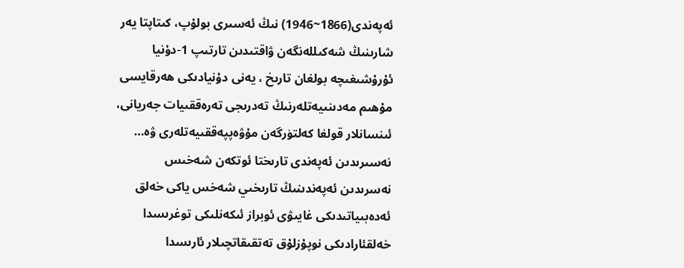ئەپەندى(1866~1946) نىڭ ئەسىرى بولۇپ، كىتاپتا يەر شارىنىڭ شەكىللەنگەن ۋاقتىدىن تارتىپ 1-دۇنيا ئۇرۇشىغىچە بولغان تارىخ ، يەنى دۇنيادىكى ھەرقايسى مۇھىم مەدىنىيەتلەرنىڭ تەدرىجى تەرەققىيات جەريانى، ئىنسانلار قولغا كەلتۈرگەن مۇۋەپپەققىيەتلەرى ۋە…
نەسىرىدىن ئەپەندى تارىختا ئوتكەن شەخىس
نەسرىدىن ئەپەندىنىڭ تارىخىي شەخس ياكى خەلق ئەدەبىياتىدىكى غايىۋى ئوبراز ئىكەنلىكى توغرىسدا خەلقئارادىكى نوپۇزلۇق تەتقىقاتچىلار ئارىسدا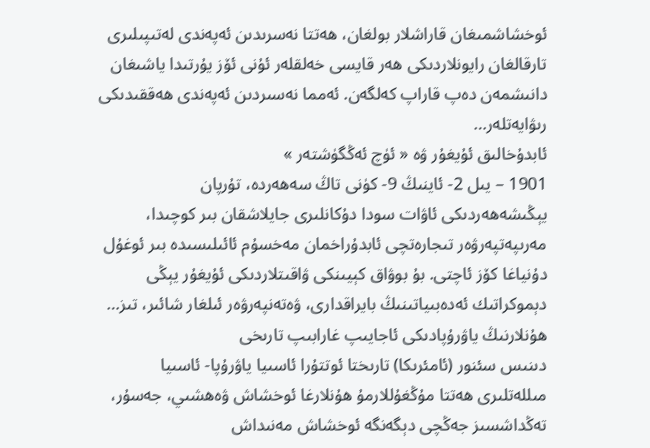ئوخشاشمىغان قاراشلار بولغان، ھەتتا نەسرىدىن ئەپەندى لەتىپىلىرى تارقالغان رايونلاردىكى ھەر قايسى خەلقلەر ئۇنى ئۆز يۇرتىدا ياشىغان دانىشمەن دەپ قاراپ كەلگەن. ئەمما نەسىردىن ئەپەندى ھەققىدىكى رىۋايەتلەر…
ئابدۇخالىق ئۇيغۇر ۋە « ئۈچ ئەڭگۈشتەر »
1901 – يىل 2- ئاينىڭ 9- كۈنى تاڭ سەھەردە، تۇرپان يېڭىشەھەردىكى ئاۋات سودا دۇكانلىرى جايلاشقان بىر كوچىدا، مەرىپەتپەرۋەر تىجارەتچى ئابدۇراخمان مەخسۇم ئائىلىسىدە بىر ئوغۇل دۇنياغا كۆز ئاچتى. بۇ بوۋاق كېيىنكى ۋاقىتلاردىكى ئۇيغۇر يېڭى دېموكراتىك ئەدەبىياتىنىڭ بايراقدارى، ۋەتەنپەرۋەر ئىلغار شائىر، تىز…
ھۇنلارنىڭ ياۋرۇپادىكى ئاجايىپ غارابىپ تارىخى
دىنىس سئنور (ئامئرىكا) تارىختا ئوتتۇرا ئاسىيا ياۋرۇپا- ئاسىيا مىللەتلىرى ھەتتا مۇڭغۇللارمۇ ھۇنلارغا ئوخشاش ۋەھشىي، جەسۇر، تەڭداشسىز جەڭچى دېگەنگە ئوخشاش مەنىداش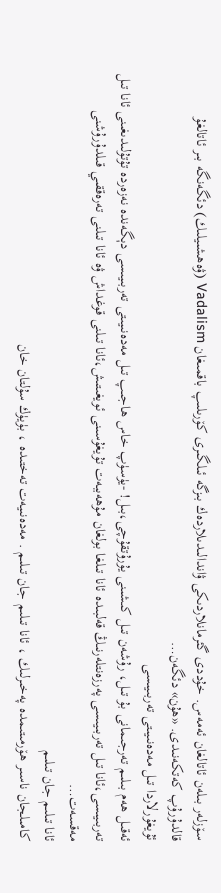سۆزلەر بىلەن ئاتالغان ئەمەس. خۇددى گئرمانلاردىكى ۋاندالىدىلاردەك بىزگە ئىلگىرى كۆرىلىپ باقمىغان Vadalism (ۋەھشىيلىك) دئگەنگە بىر ئاتالغۇ قالدۇرۇپ كەتكەنىدى. «ھۇن» دئگەن…
ئۇيغۇرلاردا تىل مەدەنىيىتى تەربىيىسى
ئەقىل ھەم بىلىم تەرجىمانى بۇ تىل، رۇشەن تىل كىشىنى يۇرۇتقۇچى،بىل! -يۈسۈپ خاس ھاجىپ تىل مەدەنىيىتى تەربىيىسى دېگەندە نەزەردە تۇتۇلىدىغىنى ئانا تىل تەربىيىسى،ئانا تىل تەربىيىسى پەرزەنتلەرنىڭ قەلبىدە ئانا تىلغا بولغان مۇھەببەت تۇيغۇسىنى ئويغىتىش،ئانا تىلنى قوغداش ۋە ئانا تىلنى تەرەققىي قىلدۇرۇشنى مەقسەت…
ئانا تىلىم جان تىلىم
كامىلجان ناسىر ھۆرمىتىمدە پەخىرلىك ، ئانا تىلىم جان تىلىم . مەدەنىيەت تەختىدە ، بۈيۈك سۇلتان خان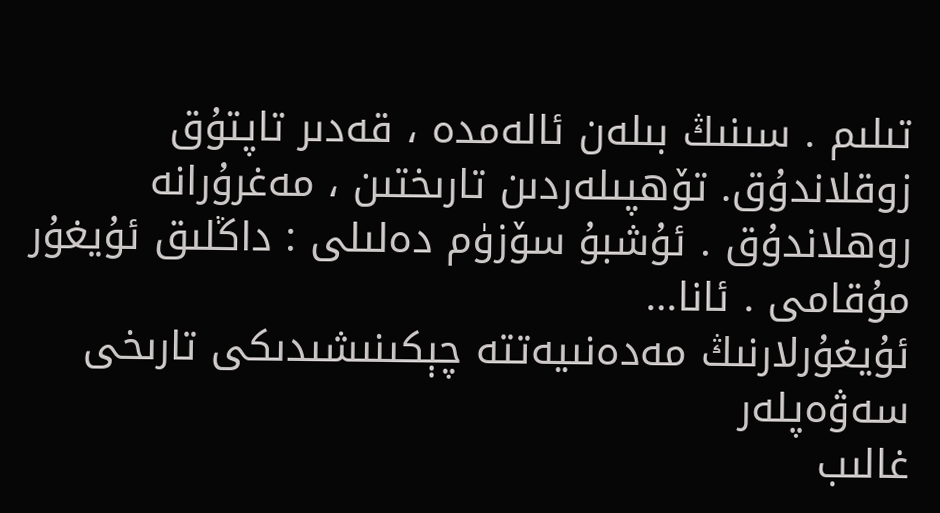تىلىم . سىنىڭ بىلەن ئالەمدە ، قەدىر تاپتۇق زوقلاندۇق. تۆھپىلەردىن تارىختىن ، مەغرۇرانە روھلاندۇق . ئۇشبۇ سۆزۈم دەلىلى : داڭلىق ئۇيغۇر مۇقامى . ئانا…
ئۇيغۇرلارنىڭ مەدەنىيەتتە چېكىنىشىدىكى تارىخى سەۋەپلەر
غالىب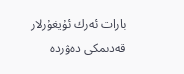بارات ئەرك ئۇيغۇرلار قەدىمكى دەۋردە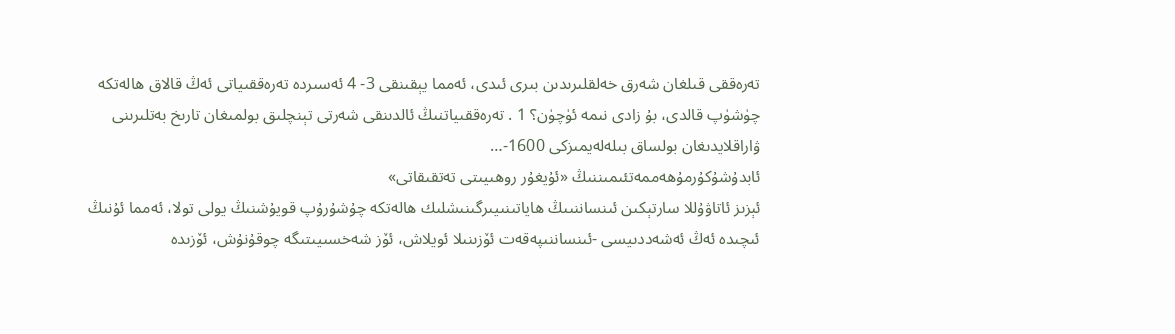تەرەققى قىلغان شەرق خەلقلىرىدىن بىرى ئىدى، ئەمما يېقىنقى 3- 4 ئەسىردە تەرەققىياتى ئەڭ قالاق ھالەتكە چۈشۈپ قالدى، بۇ زادى نىمە ئۈچۈن؟ 1 . تەرەققىياتنىڭ ئالدىنقى شەرتى تېنچلىق بولمىغان تارىخ بەتلىرىنى ۋاراقلايدىغان بولساق بىلەلەيمىزكى 1600-…
ئابدۇشۇكۇرمۇھەممەتئىمىننىڭ «ئۇيغۇر روھىيىتى تەتقىقاتى»
ئېزىز ئاتاۋۇللا سارتېكىن ئىنساننىىڭ ھاياتىنىيىرگىنىشلىك ھالەتكە چۇشۇرۇپ قويۇشنىڭ يولى تولا، ئەمما ئۇنىڭ ئىچىدە ئەڭ ئەشەددىيسى -ئىنساننىپەقەت ئۆزىنىلا ئويلاش، ئۆز شەخسىيىتىگە چوقۇنۇش، ئۆزىدە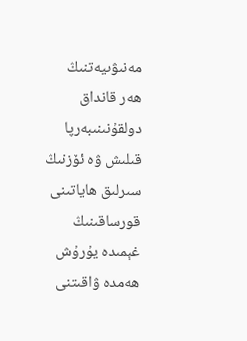مەنىۋىيەتنىڭ ھەر قانداق دولقۇنىنىبەرپا قىلىش ۋە ئۆزنىڭ سىرلىق ھاياتىنى قورساقىنىڭ غېمىدە يۇرۇش ھەمدە ۋاقىتنى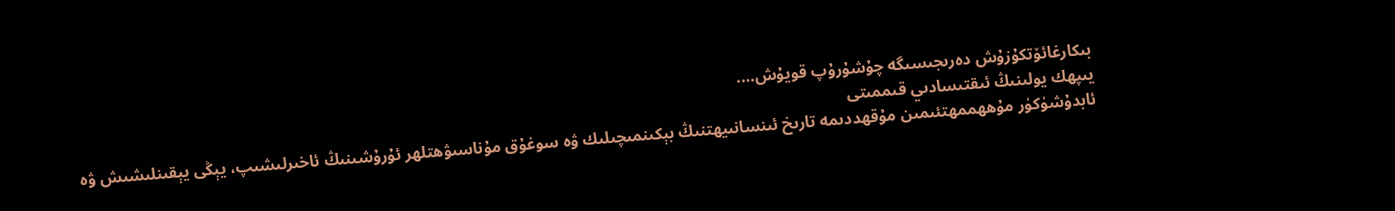بىكارغائۆتكۇزۇش دەرىجىسىگە چۇشۇرۇپ قويۇش….
يىپهك يولىنىڭ ئىقتىسادىي قىممىتى
ئابدۇشۈكۈر مۇھهممهتئىمىن مۇقهددىمه تارىخ ئىنسانىيهتنىڭ بېكىنمىچىلىك ۋه سوغۇق مۇناسىۋهتلهر ئۇرۇشىنىڭ ئاخىرلىشىپ، يېڭى يېقىنلىشىش ۋه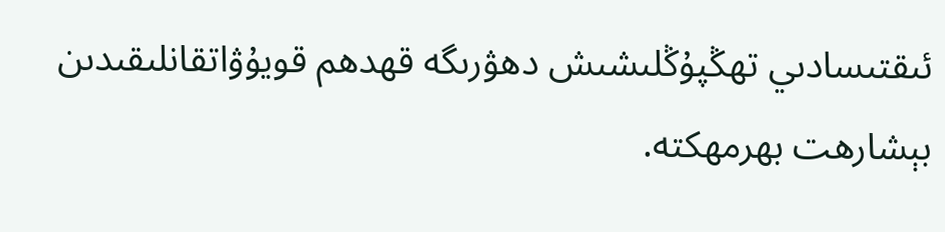ئىقتىسادىي تهڭپۇڭلىشىش دهۋرىگه قهدهم قويۇۋاتقانلىقىدىن بېشارهت بهرمهكته.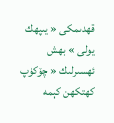قهدىمكى « يىپهك يولى » بهش ئهسىرلىك « چۆكۈپ كهتكهن كېمه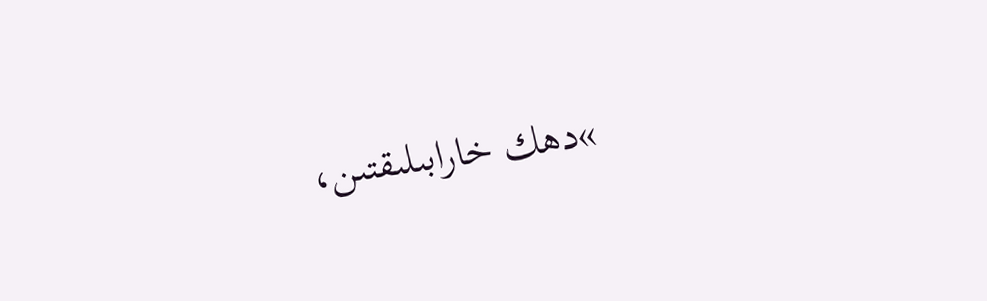»دهك خارابىلىقتىن،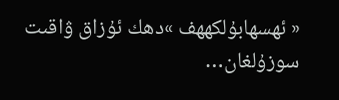« ئهسھابۇلكهھف »دهك ئۇزاق ۋاقىت سوزۇلغان…